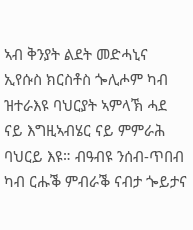ኣብ ቅንያት ልደት መድሓኒና ኢየሱስ ክርስቶስ ጐሊሖም ካብ ዝተራእዩ ባህርያት ኣምላኽ ሓደ ናይ እግዚኣብሄር ናይ ምምራሕ ባህርይ እዩ። ብዓብዩ ንሰብ-ጥበብ ካብ ርሑቕ ምብራቕ ናብታ ጐይታና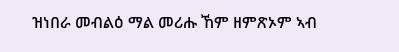ዝነበራ መብልዕ ማል መሪሑ ኸም ዘምጽኦም ኣብ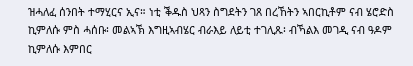ዝሓለፈ ሰንበት ተማሂርና ኢና። ነቲ ቕዱስ ህጻን ስግደትን ገጸ በረኸትን ኣበርኪቶም ናብ ሄሮድስ ኪምለሱ ምስ ሓሰቡ፡ መልኣኽ እግዚኣብሄር ብራእይ ለይቲ ተገሊጹ፡ ብኻልእ መገዲ ናብ ዓዶም ኪምለሱ እምበር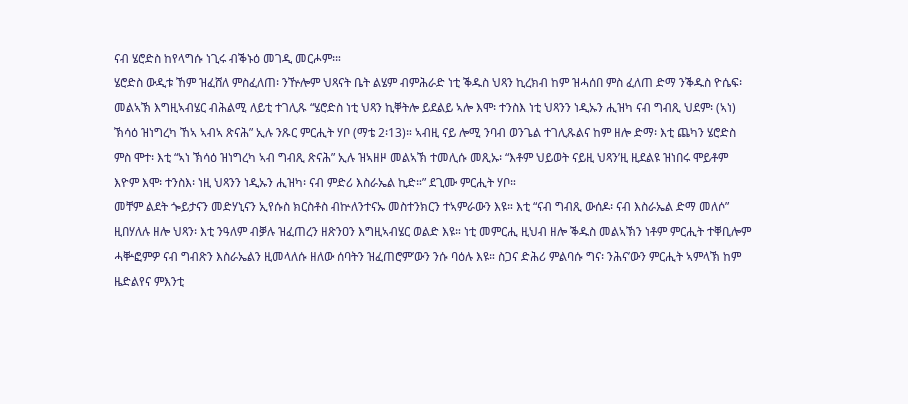ናብ ሄሮድስ ከየላግሱ ነጊሩ ብቕኑዕ መገዲ መርሖም፡።
ሄሮድስ ውዲቱ ኸም ዝፈሸለ ምስፈለጠ፡ ንዅሎም ህጻናት ቤት ልሄም ብምሕራድ ነቲ ቕዱስ ህጻን ኪረክብ ከም ዝሓሰበ ምስ ፈለጠ ድማ ንቕዱስ ዮሴፍ፡ መልኣኽ እግዚኣብሄር ብሕልሚ ለይቲ ተገሊጹ “ሄሮድስ ነቲ ህጻን ኪቐትሎ ይደልይ ኣሎ እሞ፡ ተንስእ ነቲ ህጻንን ነዲኡን ሒዝካ ናብ ግብጺ ህደም፡ (ኣነ) ኽሳዕ ዝነግረካ ኸኣ ኣብኣ ጽናሕ” ኢሉ ንጹር ምርሒት ሃቦ (ማቴ 2፡13)። ኣብዚ ናይ ሎሚ ንባብ ወንጌል ተገሊጹልና ከም ዘሎ ድማ፡ እቲ ጨካን ሄሮድስ ምስ ሞተ፡ እቲ “ኣነ ኽሳዕ ዝነግረካ ኣብ ግብጺ ጽናሕ” ኢሉ ዝኣዘዞ መልኣኽ ተመሊሱ መጺኡ፡ “እቶም ህይወት ናይዚ ህጻን’ዚ ዚደልዩ ዝነበሩ ሞይቶም እዮም እሞ፡ ተንስእ፡ ነዚ ህጻንን ነዲኡን ሒዝካ፡ ናብ ምድሪ እስራኤል ኪድ።” ደጊሙ ምርሒት ሃቦ።
መቸም ልደት ጐይታናን መድሃኒናን ኢየሱስ ክርስቶስ ብኵለንተናኡ መስተንክርን ተኣምራውን እዩ። እቲ “ናብ ግብጺ ውሰዶ፡ ናብ እስራኤል ድማ መለሶ” ዚበሃለሉ ዘሎ ህጻን፡ እቲ ንዓለም ብቓሉ ዝፈጠረን ዘጽንዐን እግዚኣብሄር ወልድ እዩ። ነቲ መምርሒ ዚህብ ዘሎ ቕዱስ መልኣኽን ነቶም ምርሒት ተቐቢሎም ሓቝፎምዎ ናብ ግብጽን እስራኤልን ዚመላለሱ ዘለው ሰባትን ዝፈጠሮም’ውን ንሱ ባዕሉ እዩ። ስጋና ድሕሪ ምልባሱ ግና፡ ንሕና’ውን ምርሒት ኣምላኽ ከም ዜድልየና ምእንቲ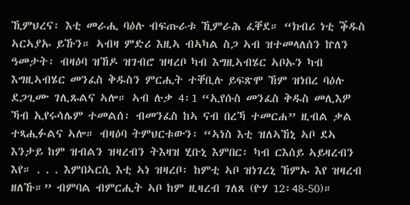ኺምህረና፡ እቲ መራሒ ባዕሉ ብፍጡራቱ ኺምራሕ ፈቐደ። “ክብሪ ነቲ ቕዱስ ኣርኣያኡ ይኹን። ኣብዛ ምድሪ እዚኣ ብኣካል ስጋ ኣብ ዝተመላለሰን ኵለን ዓመታት፡ ብዛዕባ ዝኸዶ ዝገብሮ ዝዛረቦ ካብ እግዚኣብሄር ኣቦኡን ካብ እግዚኣብሄር መንፈስ ቅዱስን ምርሒት ተቐቢሉ ይፍጽሞ ኸም ዝነበረ ባዕሉ ደጋጊሙ ገሊጹልና ኣሎ። ኣብ ሉቃ 4፡1 “ኢየሱስ መንፈስ ቅዱስ መሊእዎ ኻብ ኢየሩሳሌም ተመልሰ፡ ብመንፈስ ከኣ ናብ በረኻ ተመርሐ” ዚብል ቃል ተጻሒፉልና ኣሎ። ብዛዕባ ትምህርቱውን፡ “ኣነስ እቲ ዝለኣኸኒ ኣቦ ደኣ እንታይ ከም ዝብልን ዝዛረብን ትእዛዝ ሂቡኒ እምበር፡ ካብ ርእሰይ ኣይዛረብን እየ። . . . እምበኣርሲ እቲ ኣነ ዝዛረቦ፡ ከምቲ ኣቦ ዝነገረኒ ኸምኡ እየ ዝዛረብ ዘለኹ።” ብምባል ብምርሒት ኣቦ ከም ዚዛረብ ገለጸ (ዮሃ 12፡48-50)።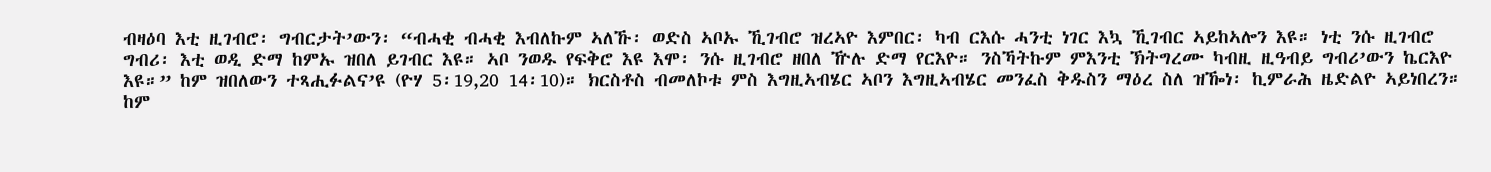ብዛዕባ እቲ ዚገብሮ፡ ግብርታት’ውን፡ “ብሓቂ ብሓቂ እብለኩም ኣለኹ፡ ወድስ ኣቦኡ ኺገብሮ ዝረኣዮ እምበር፡ ካብ ርእሱ ሓንቲ ነገር እኳ ኺገብር ኣይከኣሎን እዩ። ነቲ ንሱ ዚገብሮ ግብሪ፡ እቲ ወዲ ድማ ከምኡ ዝበለ ይገብር እዩ። ኣቦ ንወዱ የፍቅሮ እዩ እሞ፡ ንሱ ዚገብሮ ዘበለ ዅሉ ድማ የርእዮ። ንስኻትኩም ምእንቲ ኽትግረሙ ካብዚ ዚዓብይ ግብሪ’ውን ኬርእዮ እዩ።” ከም ዝበለውን ተጻሒፉልና’ዩ (ዮሃ 5፡19,20 14፡10)። ክርስቶስ ብመለኮቱ ምስ እግዚኣብሄር ኣቦን እግዚኣብሄር መንፈስ ቅዱስን ማዕረ ስለ ዝዀነ፡ ኪምራሕ ዜድልዮ ኣይነበረን። ከም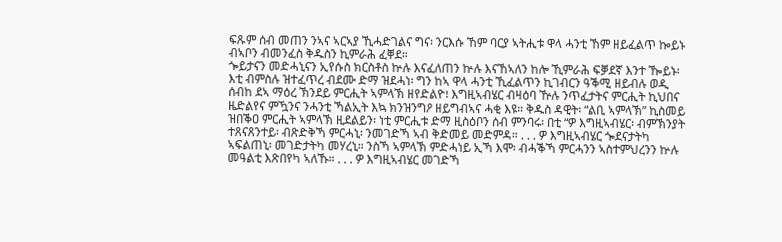ፍጹም ሰብ መጠን ንኣና ኣርኣያ ኺሓድገልና ግና፡ ንርእሱ ኸም ባርያ ኣትሒቱ ዋላ ሓንቲ ኸም ዘይፈልጥ ኰይኑ ብኣቦን ብመንፈስ ቅዱስን ኪምራሕ ፈቐደ።
ጐይታናን መድሓኒናን ኢየሱስ ክርስቶስ ኵሉ እናፈለጠን ኵሉ እናኸኣለን ከሎ ኺምራሕ ፍቓደኛ እንተ ዀይኑ፡ እቲ ብምስሉ ዝተፈጥረ ብደሙ ድማ ዝደሓነ፡ ግን ከኣ ዋላ ሓንቲ ኺፈልጥን ኪገብርን ዓቕሚ ዘይብሉ ወዲ ሰብከ ደኣ ማዕረ ኽንደይ ምርሒት ኣምላኽ ዘየድልዮ፧ እግዚኣብሄር ብዛዕባ ዅሉ ንጥፈታትና ምርሒት ኪህበና ዜድልየና ምዃንና ንሓንቲ ኻልኢት እኳ ክንዝንግዖ ዘይግብኣና ሓቂ እዩ። ቅዱስ ዳዊት፡ “ልቢ ኣምላኽ” ኪስመይ ዝበቕዐ ምርሒት ኣምላኽ ዚደልይን፡ ነቲ ምርሒቱ ድማ ዚስዕቦን ሰብ ምንባሩ፡ በቲ “ዎ እግዚኣብሄር፡ ብምኽንያት ተጸናጸንተይ፡ ብጽድቅኻ ምርሓኒ፡ ንመገድኻ ኣብ ቅድመይ መድምዳ። . . . ዎ እግዚኣብሄር ጐደናታትካ ኣፍልጠኒ፡ መገድታትካ መሃረኒ። ንስኻ ኣምላኽ ምድሓነይ ኢኻ እሞ፡ ብሓቕኻ ምርሓንን ኣስተምህረንን ኵሉ መዓልቲ እጽበየካ ኣለኹ። . . . ዎ እግዚኣብሄር መገድኻ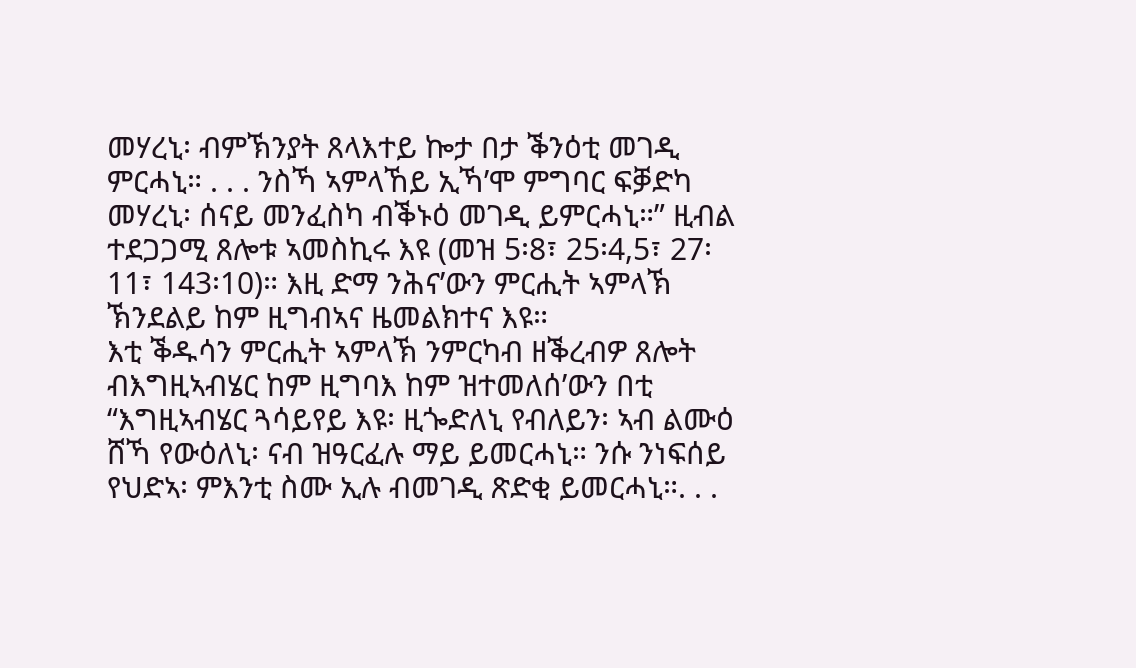መሃረኒ፡ ብምኽንያት ጸላእተይ ኰታ በታ ቕንዕቲ መገዲ ምርሓኒ። . . . ንስኻ ኣምላኸይ ኢኻ’ሞ ምግባር ፍቓድካ መሃረኒ፡ ሰናይ መንፈስካ ብቕኑዕ መገዲ ይምርሓኒ።” ዚብል ተደጋጋሚ ጸሎቱ ኣመስኪሩ እዩ (መዝ 5፡8፣ 25፡4,5፣ 27፡11፣ 143፡10)። እዚ ድማ ንሕና’ውን ምርሒት ኣምላኽ ኽንደልይ ከም ዚግብኣና ዜመልክተና እዩ።
እቲ ቕዱሳን ምርሒት ኣምላኽ ንምርካብ ዘቕረብዎ ጸሎት ብእግዚኣብሄር ከም ዚግባእ ከም ዝተመለሰ’ውን በቲ “እግዚኣብሄር ጓሳይየይ እዩ፡ ዚጐድለኒ የብለይን፡ ኣብ ልሙዕ ሸኻ የውዕለኒ፡ ናብ ዝዓርፈሉ ማይ ይመርሓኒ። ንሱ ንነፍሰይ የህድኣ፡ ምእንቲ ስሙ ኢሉ ብመገዲ ጽድቂ ይመርሓኒ።. . .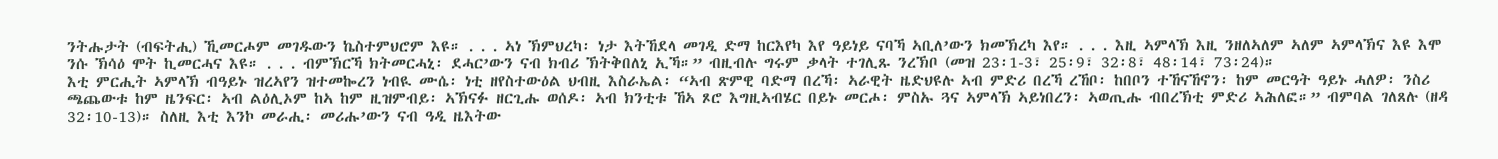ንትሑታት (ብፍትሒ) ኺመርሖም መገዱውን ኬስተምህሮም እዩ። . . . ኣነ ኽምህረካ፡ ነታ እትኸደላ መገዲ ድማ ከርእየካ እየ ዓይነይ ናባኻ ኣቢለ’ውን ክመኽረካ እየ። . . . እዚ ኣምላኽ እዚ ንዘለኣለም ኣለም ኣምላኽና እዩ እሞ ንሱ ኽሳዕ ሞት ኪመርሓና እዩ። . . . ብምኽርኻ ክትመርሓኒ፡ ደሓር’ውን ናብ ክብሪ ኽትቅበለኒ ኢኻ።” ብዚብሉ ግሩም ቃላት ተገሊጹ ንረኽቦ (መዝ 23፡1-3፣ 25፡9፣ 32፡8፣ 48፡14፣ 73፡24)።
እቲ ምርሒት ኣምላኽ ብዓይኑ ዝረኣየን ዝተመኰረን ነብዪ ሙሴ፡ ነቲ ዘየስተውዕል ህብዚ እስራኤል፡ “ኣብ ጽምዊ ባድማ በረኻ፡ ኣራዊት ዜድህዩሉ ኣብ ምድሪ በረኻ ረኸቦ፡ ከበቦን ተኸናኸኖን፡ ከም መርዓት ዓይኑ ሓለዎ፡ ንስሪ ጫጨውቱ ከም ዜንፍር፡ ኣብ ልዕሊኦም ከኣ ከም ዚዝምብይ፡ ኣኽናፉ ዘርጊሑ ወሰዶ፡ ኣብ ክንቲቱ ኸኣ ጾሮ እግዚኣብሄር በይኑ መርሖ፡ ምስኡ ጓና ኣምላኽ ኣይነበረን፡ ኣወጢሑ ብበረኽቲ ምድሪ ኣሕለፎ።” ብምባል ገለጸሉ (ዘዳ 32፡10-13)። ስለዚ እቲ እንኮ መራሒ፡ መሪሑ’ውን ናብ ዓዲ ዜእትው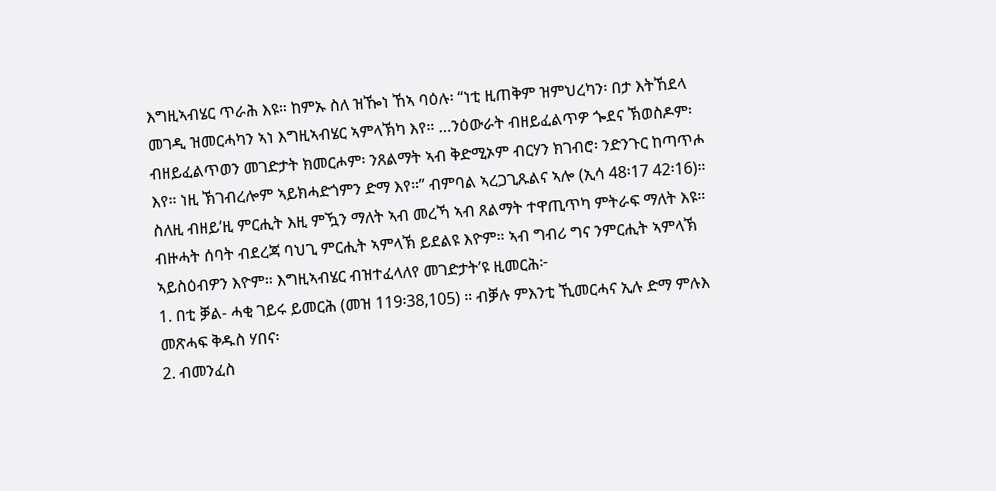እግዚኣብሄር ጥራሕ እዩ። ከምኡ ስለ ዝዀነ ኸኣ ባዕሉ፡ “ነቲ ዚጠቅም ዝምህረካን፡ በታ እትኸደላ መገዲ ዝመርሓካን ኣነ እግዚኣብሄር ኣምላኽካ እየ። …ንዕውራት ብዘይፈልጥዎ ጐደና ኽወስዶም፡ ብዘይፈልጥወን መገድታት ክመርሖም፡ ንጸልማት ኣብ ቅድሚኦም ብርሃን ክገብሮ፡ ንድንጉር ከጣጥሖ እየ። ነዚ ኽገብረሎም ኣይክሓድጎምን ድማ እየ።” ብምባል ኣረጋጊጹልና ኣሎ (ኢሳ 48፡17 42፡16)።
ስለዚ ብዘይ’ዚ ምርሒት እዚ ምዃን ማለት ኣብ መረኻ ኣብ ጸልማት ተዋጢጥካ ምትራፍ ማለት እዩ። ብዙሓት ሰባት ብደረጃ ባህጊ ምርሒት ኣምላኽ ይደልዩ እዮም። ኣብ ግብሪ ግና ንምርሒት ኣምላኽ ኣይስዕብዎን እዮም። እግዚኣብሄር ብዝተፈላለየ መገድታት’ዩ ዚመርሕ፦
1. በቲ ቓል- ሓቂ ገይሩ ይመርሕ (መዝ 119፡38,105) ። ብቓሉ ምእንቲ ኺመርሓና ኢሉ ድማ ምሉእ መጽሓፍ ቅዱስ ሃበና፡
2. ብመንፈስ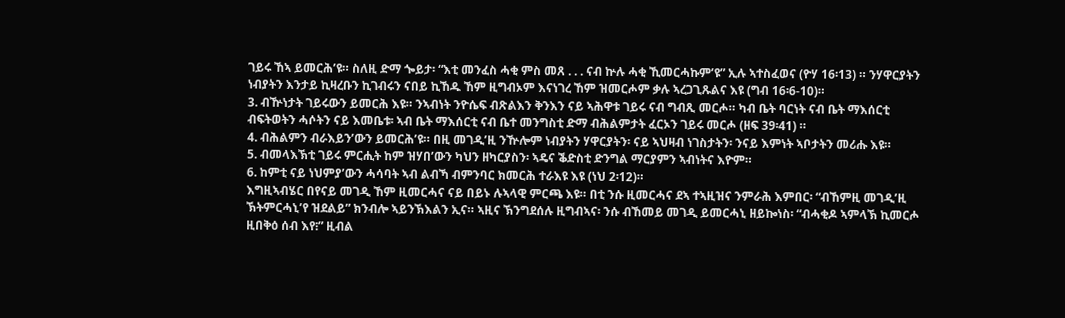ገይሩ ኸኣ ይመርሕ’ዩ። ስለዚ ድማ ጐይታ፡ “እቲ መንፈስ ሓቂ ምስ መጸ . . . ናብ ኵሉ ሓቂ ኺመርሓኩም’ዩ” ኢሉ ኣተስፈወና (ዮሃ 16፡13) ። ንሃዋርያትን ነብያትን እንታይ ኪዛረቡን ኪገብሩን ናበይ ኪኸዱ ኸም ዚግብኦም እናነገረ ኸም ዝመርሖም ቃሉ ኣረጋጊጹልና እዩ (ግብ 16፡6-10)።
3. ብዅነታት ገይሩውን ይመርሕ እዩ። ንኣብነት ንዮሴፍ ብጽልእን ቅንእን ናይ ኣሕዋቱ ገይሩ ናብ ግብጺ መርሖ። ካብ ቤት ባርነት ናብ ቤት ማእሰርቲ ብፍትወትን ሓሶትን ናይ እመቤቱ፡ ኣብ ቤት ማእሰርቲ ናብ ቤተ መንግስቲ ድማ ብሕልምታት ፈርኦን ገይሩ መርሖ (ዘፍ 39፡41) ።
4. ብሕልምን ብራእይን’ውን ይመርሕ’ዩ። በዚ መገዲ’ዚ ንዅሎም ነብያትን ሃዋርያትን፡ ናይ ኣህዛብ ነገስታትን፡ ንናይ እምነት ኣቦታትን መሪሑ እዩ።
5. ብመላእኽቲ ገይሩ ምርሒት ከም ዝሃበ’ውን ካህን ዘካርያስን፡ ኣዴና ቕድስቲ ድንግል ማርያምን ኣብነትና እዮም።
6. ከምቲ ናይ ነህምያ’ውን ሓሳባት ኣብ ልብኻ ብምንባር ክመርሕ ተራእዩ እዩ (ነህ 2፡12)።
እግዚኣብሄር በየናይ መገዲ ኸም ዚመርሓና ናይ በይኑ ሉኣላዊ ምርጫ እዩ። በቲ ንሱ ዚመርሓና ደኣ ተኣዚዝና ንምራሕ እምበር፡ “ብኸምዚ መገዲ’ዚ ኽትምርሓኒ’የ ዝደልይ” ክንብሎ ኣይንኽእልን ኢና። ኣዚና ኽንግደሰሉ ዚግብኣና፡ ንሱ ብኸመይ መገዲ ይመርሓኒ ዘይኰነስ፡ “ብሓቂዶ ኣምላኽ ኪመርሖ ዚበቅዕ ሰብ እየ፧” ዚብል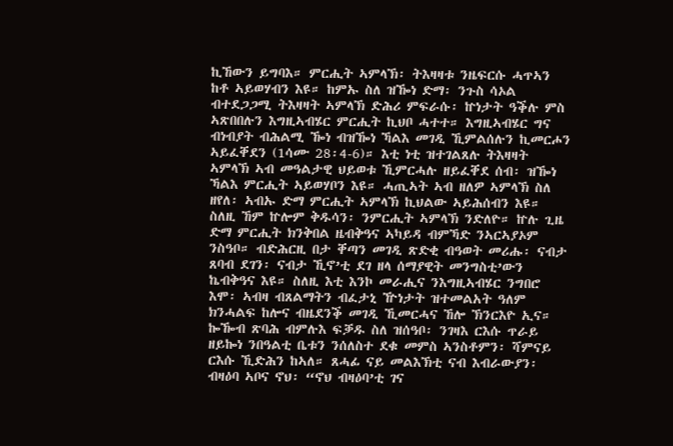ኪኸውን ይግባእ። ምርሒት ኣምላኽ፡ ትእዛዛቱ ንዜፍርሱ ሓጥኣን ከቶ ኣይወሃብን እዩ። ከምኡ ስለ ዝዀነ ድማ፡ ንጉስ ሳኦል ብተደጋጋሚ ትእዛዛት ኣምላኽ ድሕሪ ምፍራሱ፡ ኵነታት ዓቕሉ ምስ ኣጽበበሉን እግዚኣብሄር ምርሒት ኪህቦ ሓተተ። እግዚኣብሄር ግና ብነብያት ብሕልሚ ዀነ ብዝዀነ ኻልእ መገዲ ኺምልሰሉን ኪመርሖን ኣይፈቐደን (1ሳሙ 28፡4-6)። እቲ ነቲ ዝተገልጸሉ ትእዛዛት ኣምላኽ ኣብ መዓልታዊ ህይወቱ ኺምርሓሉ ዘይፈቐደ ሰብ፡ ዝዀነ ኻልእ ምርሒት ኣይወሃቦን እዩ። ሓጢኣት ኣብ ዘለዎ ኣምላኽ ስለ ዘየለ፡ ኣብኡ ድማ ምርሒት ኣምላኽ ኪህልው ኣይሕሰብን እዩ። ስለዚ ኸም ኵሎም ቅዱሳን፡ ንምርሒት ኣምላኽ ንድለዮ። ኵሉ ጊዜ ድማ ምርሒት ክንቅበል ዜብቅዓና ኣካይዳ ብምኻድ ንኣርኣያኦም ንስዓቦ። ብድሕርዚ በታ ቐጣን መገዲ ጽድቂ ብዓወት መሪሑ፡ ናብታ ጸባብ ደገን፡ ናብታ ኺኖ’ቲ ደገ ዘላ ሰማያዊት መንግስቲ’ውን ኬብቅዓና እዩ። ስለዚ እቲ እንኮ መራሒና ንእግዚኣብሄር ንግበሮ እሞ፡ ኣብዛ ብጸልማትን ብፈታኒ ዅነታት ዝተመልአት ዓለም ክንሓልፍ ከሎና ብዜደንቕ መገዲ ኺመርሓና ኸሎ ኽንርእዮ ኢና።
ኰዀብ ጽባሕ ብምሉእ ፍቓዱ ስለ ዝሰዓቦ፡ ንገዛእ ርእሱ ጥራይ ዘይኰነ ንበዓልቲ ቤቱን ንሰለስተ ደቁ መምስ ኣንስቶምን፡ ሻምናይ ርእሱ ኺድሕን ከኣለ። ጸሓፊ ናይ መልእኽቲ ናብ እብራውያን፡ ብዛዕባ ኣቦና ኖህ፡ “ኖህ ብዛዕባ’ቲ ገና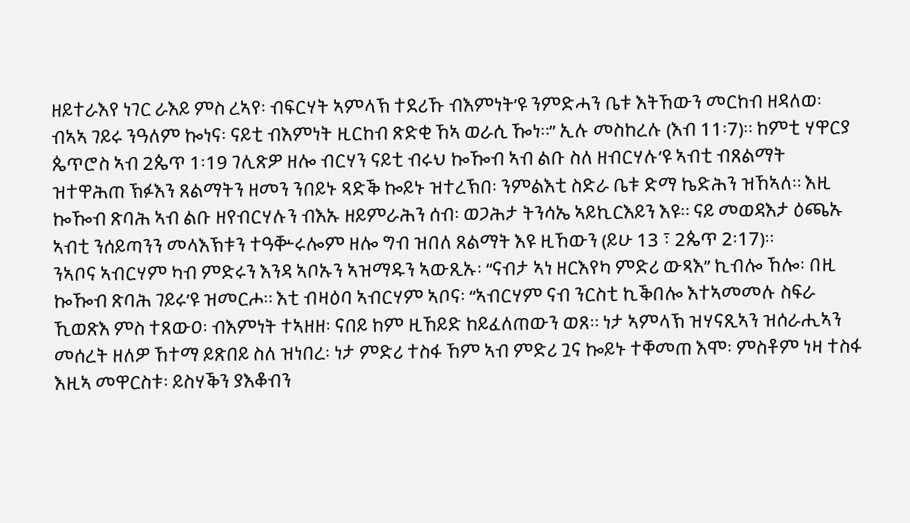ዘይተራእየ ነገር ራእይ ምስ ረኣየ፡ ብፍርሃት ኣምላኽ ተደሪኹ ብእምነት’ዩ ንምድሓን ቤቱ እትኸውን መርከብ ዘዳለወ፡ ብኣኣ ገይሩ ንዓለም ኰነና፡ ናይቲ ብእምነት ዚርከብ ጽድቂ ኸኣ ወራሲ ዀነ።” ኢሉ መስከረሉ (እብ 11፡7)። ከምቲ ሃዋርያ ጴጥሮስ ኣብ 2ጴጥ 1፡19 ገሊጽዎ ዘሎ ብርሃን ናይቲ ብሩህ ኰዀብ ኣብ ልቡ ስለ ዘብርሃሉ’ዩ ኣብቲ ብጸልማት ዝተዋሕጠ ኽፉእን ጸልማትን ዘመን ንበይኑ ጻድቕ ኰይኑ ዝተረኽበ፡ ንምልእቲ ስድራ ቤቱ ድማ ኬድሕን ዝኸኣለ። እዚ ኰዀብ ጽባሕ ኣብ ልቡ ዘየብርሃሉን ብእኡ ዘይምራሕን ሰብ፡ ወጋሕታ ትንሳኤ ኣይኪርእይን እዩ። ናይ መወዳእታ ዕጫኡ ኣብቲ ንሰይጣንን መላእኽቱን ተዓቝሩሎም ዘሎ ግብ ዝበለ ጸልማት እዩ ዚኸውን (ይሁ 13 ፣ 2ጴጥ 2፡17)።
ንኣቦና ኣብርሃም ካብ ምድሩን እንዳ ኣቦኡን ኣዝማዱን ኣውጺኡ፡ “ናብታ ኣነ ዘርእየካ ምድሪ ውጻእ” ኪብሎ ኸሎ፡ በዚ ኰዀብ ጽባሕ ገይሩ’ዩ ዝመርሖ። እቲ ብዛዕባ ኣብርሃም ኣቦና፡ “ኣብርሃም ናብ ንርስቲ ኪቕበሎ እተኣመመሉ ስፍራ ኺወጽእ ምስ ተጸውዐ፡ ብእምነት ተኣዘዘ፡ ናበይ ከም ዚኸይድ ከይፈለጠውን ወጸ። ነታ ኣምላኽ ዝሃናጺኣን ዝሰራሒኣን መሰረት ዘለዎ ኸተማ ይጽበይ ስለ ዝነበረ፡ ነታ ምድሪ ተስፋ ኸም ኣብ ምድሪ ጓና ኰይኑ ተቐመጠ እሞ፡ ምስቶም ነዛ ተስፋ እዚኣ መዋርስቱ፡ ይስሃቕን ያእቆብን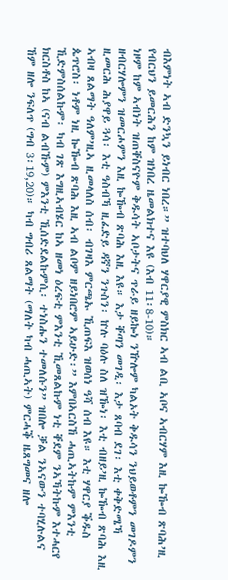ብእምነት ኣብ ድንኳን ይነብር ነበረ።” ዝተባህለ ሃዋርያዊ ምስክር ኣብ ልቢ ኣቦና ኣብርሃም እዚ ኰዀብ ጽባሕ’ዚ የብርህን ይመርሕን ከም ዝነበረ ዜመልክተና እዩ (እብ 11፡8-10)።
ነዞም ከም ኣብነት ዝጠቐስናዮም ቅዱሳት ኣቦታትና ጥራይ ዘይኰነ ንዅሎም ካልኦት ቅዱሳን ንህይወቶምን መገዶምን ዘብርሃሎምን ዝመርሖምን እዚ ኰዀብ ጽባሕ እዚ እዩ። እታ ቐጣን መገዲ፡ እታ ጸባብ ደገ፡ እቲ ቀቅድሜኻ ዚመርሕ ሕያዋይ ጓሳ፡ እቲ ዓስብኻ ዚፈድይ ዳኛን ንጉስን፡ ኵሉ ባዕሉ ስለ ዝዀነ፡ እቲ ብዘይ’ዚ ኰዀብ ጽባሕ እዚ ኣብዛ ጸልማት ዓለም’ዚኣ ዚመላለስ ሰብ፡ ብገዛእ ምርጫኡ ኺጠፍእ ዝወሰነ ዓሻ ሰብ እዩ። እቲ ሃዋርያ ቕዱስ ጴጥሮስ፡ ነቶም ነዚ ኰዀብ ጽባሕ እዚ ኣብ ልቦም ዘይነበሮም ኣይሁድ፡” እምበኣርስኸ ሓጢኣትኩም ምእንቲ ኺድምስሰልኩም፡ ካብ ገጽ እግዚኣብሄር ከኣ ዘመነ ዕረፍቲ ምእንቲ ኺመጸልኩም ነቲ ቐደም ንኣኻትኩም እተሓርየ ክርስቶስ ከኣ (ናብ ልብኹም) ምእንቲ ኺሰድደልኩምሲ፡ ተነስሑን ተመለሱን” ዝበሎ ቓል ንኣናውን ተባሂሉልና ኸም ዘሎ ንፍለጥ (ግብ 3፡19,20)። ካብ ግብሪ ጸልማት (ማለት ካብ ሓጢኣት) ምርሓቕ ዜጸግመና ዘሎ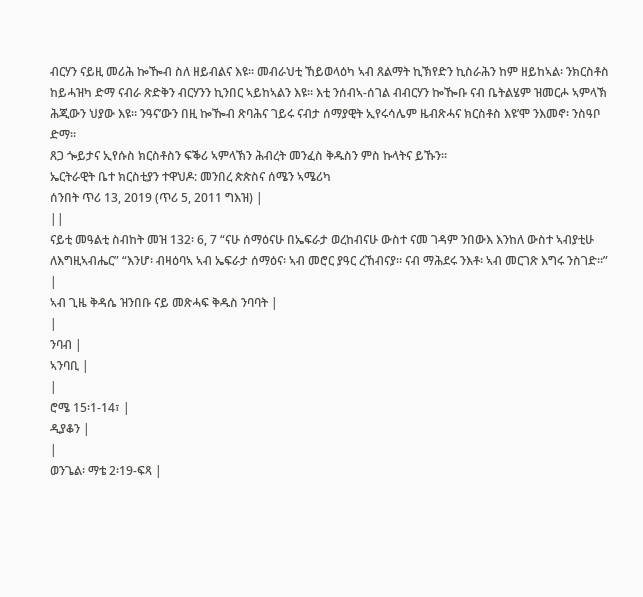ብርሃን ናይዚ መሪሕ ኰዀብ ስለ ዘይብልና እዩ። መብራህቲ ኸይወላዕካ ኣብ ጸልማት ኪኽየድን ኪስራሕን ከም ዘይከኣል፡ ንክርስቶስ ከይሓዝካ ድማ ናብራ ጽድቅን ብርሃንን ኪንበር ኣይከኣልን እዩ። እቲ ንሰብኣ-ሰገል ብብርሃን ኰዀቡ ናብ ቤትልሄም ዝመርሖ ኣምላኽ ሕጂውን ህያው እዩ። ንዓና’ውን በዚ ኰዀብ ጽባሕና ገይሩ ናብታ ሰማያዊት ኢየሩሳሌም ዜብጽሓና ክርስቶስ እዩ’ሞ ንእመኖ፡ ንስዓቦ ድማ።
ጸጋ ጐይታና ኢየሱስ ክርስቶስን ፍቕሪ ኣምላኽን ሕብረት መንፈስ ቅዱስን ምስ ኩላትና ይኹን።
ኤርትራዊት ቤተ ክርስቲያን ተዋህዶ: መንበረ ጵጵስና ሰሜን ኣሜሪካ
ሰንበት ጥሪ 13, 2019 (ጥሪ 5, 2011 ግእዝ) |
||
ናይቲ መዓልቲ ስብከት መዝ 132፡ 6, 7 “ናሁ ሰማዕናሁ በኤፍራታ ወረከብናሁ ውስተ ናመ ገዳም ንበውእ እንከለ ውስተ ኣብያቲሁ ለእግዚኣብሔር” “እንሆ፡ ብዛዕባኣ ኣብ ኤፍራታ ሰማዕና፡ ኣብ መሮር ያዓር ረኸብናያ። ናብ ማሕደሩ ንእቶ፡ ኣብ መርገጽ እግሩ ንስገድ።” |
ኣብ ጊዜ ቅዳሴ ዝንበቡ ናይ መጽሓፍ ቅዱስ ንባባት |
|
ንባብ |
ኣንባቢ |
|
ሮሜ 15፡1-14፣ |
ዲያቆን |
|
ወንጌል፡ ማቴ 2፡19-ፍጻ |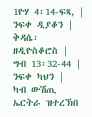1ዮሃ 4፡14-ፍጻ, |
ንፍቀ ዲያቆን |
ቅዳሴ፡ ዘዲዮስቆሮስ |
ግብ 13፡32-44 |
ንፍቀ ካህን |
ካብ ውሽጢ ኤርትራ ዝተረኽበ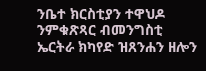ንቤተ ክርስቲያን ተዋህዶ ንምቁጽጻር ብመንግስቲ ኤርትራ ክካየድ ዝጸንሐን ዘሎን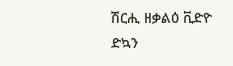ሽርሒ ዘቃልዕ ቪድዮ
ድኳን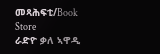መጻሕፍቲ/Book Store
ራድዮ ቃለ ኣዋዲ